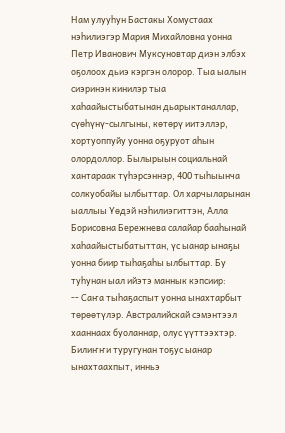Нам улууһун Бастакы Хомустаах нэһилиэгэр Мария Михайловна уонна Петр Иванович Муксуновтар диэн элбэх оҕолоох дьиэ кэргэн олорор. Тыа ыалын сиэринэн кинилэр тыа хаһаайыстыбатынан дьарыктаналлар, сүөһүнү-сылгыны, көтөрү иитэллэр, хортуоппуйу уонна оҕуруот аһын олордоллор. Былырыын социальнай хантараак түһэрсэннэр, 400 тыһыынча солкуобайы ылбыттар. Ол харчыларынан ыаллыы Үөдэй нэһилиэгиттэн, Алла Борисовна Бережнева салайар бааһынай хаһаайыстыбатыттан, үс ыанар ынаҕы уонна биир тыһаҕаһы ылбыттар. Бу туһунан ыал ийэтэ маннык кэпсиир:
-- Саҥа тыһаҕаспыт уонна ынахтарбыт төрөөтүлэр. Австралийскай сэмэнтээл хааннаах буоланнар, олус үүттээхтэр. Билиҥҥи туругунан тоҕус ыанар ынахтаахпыт, инньэ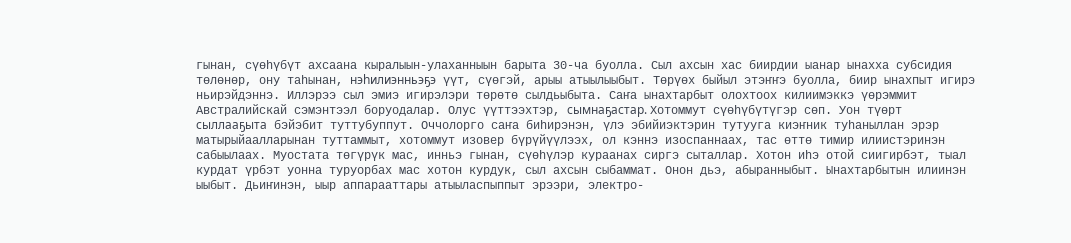гынан, сүөһүбүт ахсаана кыралыын-улаханныын барыта 30-ча буолла. Сыл ахсын хас биирдии ыанар ынахха субсидия төлөнөр, ону таһынан, нэһилиэнньэҕэ үүт, сүөгэй, арыы атыылыыбыт. Төрүөх быйыл этэҥҥэ буолла, биир ынахпыт игирэ ньирэйдэннэ. Иллэрээ сыл эмиэ игирэлэри төрөтө сылдьыбыта. Саҥа ынахтарбыт олохтоох килиимэккэ үөрэммит Австралийскай сэмэнтээл боруодалар. Олус үүттээхтэр, сымнаҕастар. Хотоммут сүөһүбүтүгэр сөп. Уон түөрт сыллааҕыта бэйэбит туттубуппут. Оччолорго саҥа биһирэнэн, үлэ эбийиэктэрин тутууга киэҥник туһаныллан эрэр матырыйаалларынан туттаммыт, хотоммут изовер бүрүйүүлээх, ол кэннэ изоспаннаах, тас өттө тимир илиистэринэн сабыылаах. Муостата төгүрүк мас, инньэ гынан, сүөһүлэр кураанах сиргэ сыталлар. Хотон иһэ отой сиигирбэт, тыал курдат үрбэт уонна туруорбах мас хотон курдук, сыл ахсын сыбаммат. Онон дьэ, абыранныбыт. Ынахтарбытын илиинэн ыыбыт. Дьиҥинэн, ыыр аппарааттары атыыласпыппыт эрээри, электро-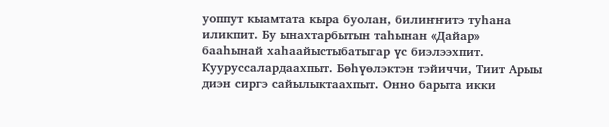уоппут кыамтата кыра буолан, билиҥҥитэ туһана иликпит. Бу ынахтарбытын таһынан «Дайар» бааһынай хаһаайыстыбатыгар үс биэлээхпит. Кууруссалардаахпыт. Бөһүөлэктэн тэйиччи, Тиит Арыы диэн сиргэ сайылыктаахпыт. Онно барыта икки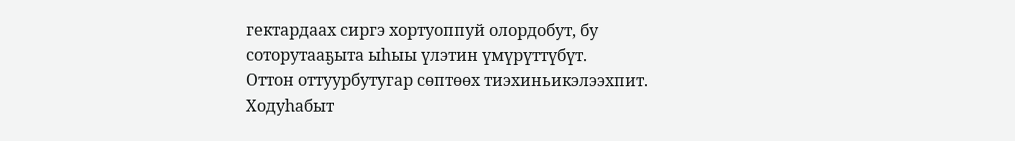гектардаах сиргэ хортуоппуй олордобут, бу соторутааҕыта ыһыы үлэтин үмүрүттүбүт.
Оттон оттуурбутугар сөптөөх тиэхиньикэлээхпит. Ходуһабыт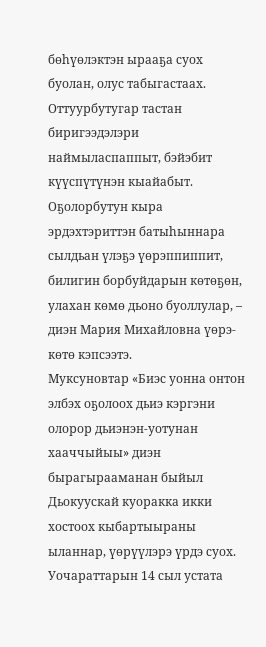бөһүөлэктэн ырааҕа суох буолан, олус табыгастаах. Оттуурбутугар тастан биригээдэлэри наймыласпаппыт, бэйэбит күүспүтүнэн кыайабыт. Оҕолорбутун кыра эрдэхтэриттэн батыһыннара сылдьан үлэҕэ үөрэппиппит, билигин борбуйдарын көтөҕөн, улахан көмө дьоно буоллулар, – диэн Мария Михайловна үөрэ-көтө кэпсээтэ.
Муксуновтар «Биэс уонна онтон элбэх оҕолоох дьиэ кэргэни олорор дьиэнэн-уотунан хааччыйыы» диэн бырагырааманан быйыл Дьокуускай куоракка икки хостоох кыбартыыраны ыланнар, үөрүүлэрэ үрдэ суох. Уочараттарын 14 сыл устата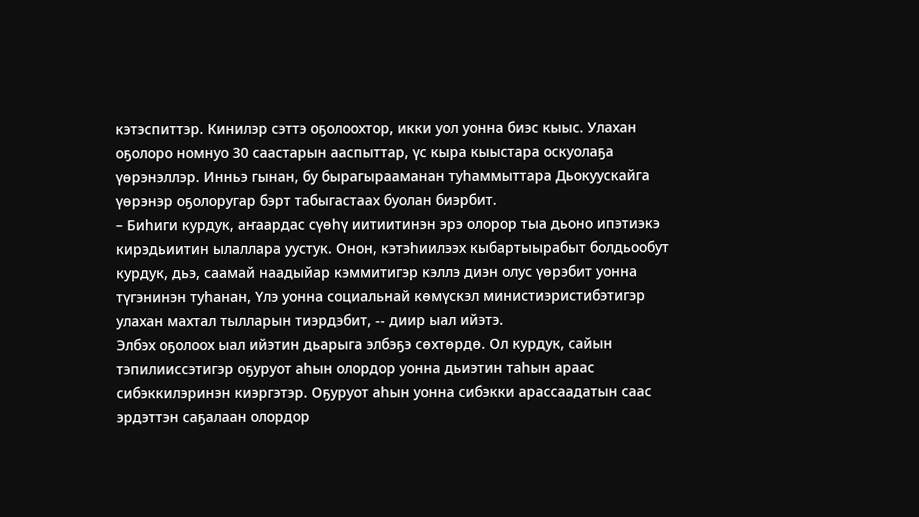кэтэспиттэр. Кинилэр сэттэ оҕолоохтор, икки уол уонна биэс кыыс. Улахан оҕолоро номнуо 30 саастарын ааспыттар, үс кыра кыыстара оскуолаҕа үөрэнэллэр. Инньэ гынан, бу бырагырааманан туһаммыттара Дьокуускайга үөрэнэр оҕолоругар бэрт табыгастаах буолан биэрбит.
– Биһиги курдук, аҥаардас сүөһү иитиитинэн эрэ олорор тыа дьоно ипэтиэкэ кирэдьиитин ылаллара уустук. Онон, кэтэһиилээх кыбартыырабыт болдьообут курдук, дьэ, саамай наадыйар кэммитигэр кэллэ диэн олус үөрэбит уонна түгэнинэн туһанан, Үлэ уонна социальнай көмүскэл министиэристибэтигэр улахан махтал тылларын тиэрдэбит, -- диир ыал ийэтэ.
Элбэх оҕолоох ыал ийэтин дьарыга элбэҕэ сөхтөрдө. Ол курдук, сайын тэпилииссэтигэр оҕуруот аһын олордор уонна дьиэтин таһын араас сибэккилэринэн киэргэтэр. Оҕуруот аһын уонна сибэкки арассаадатын саас эрдэттэн саҕалаан олордор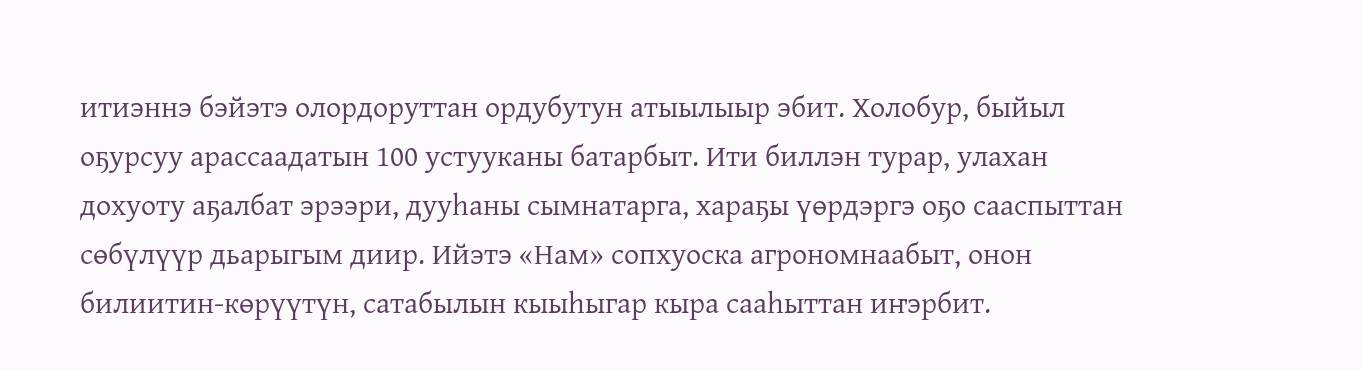итиэннэ бэйэтэ олордоруттан ордубутун атыылыыр эбит. Холобур, быйыл оҕурсуу арассаадатын 100 устууканы батарбыт. Ити биллэн турар, улахан дохуоту аҕалбат эрээри, дууһаны сымнатарга, хараҕы үөрдэргэ оҕо сааспыттан сөбүлүүр дьарыгым диир. Ийэтэ «Нам» сопхуоска агрономнаабыт, онон билиитин-көрүүтүн, сатабылын кыыһыгар кыра сааһыттан иҥэрбит.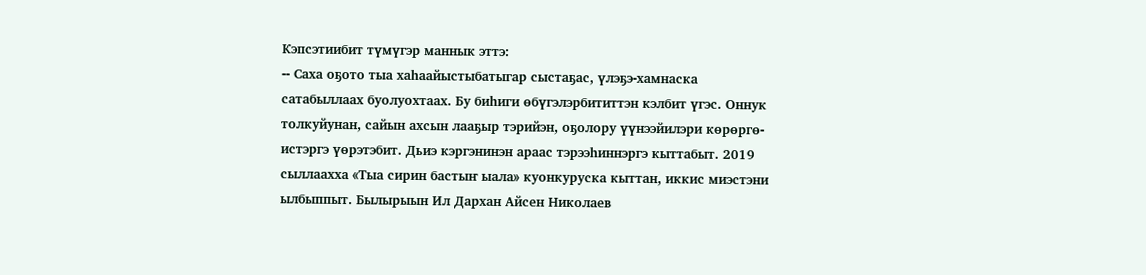Кэпсэтиибит түмүгэр маннык эттэ:
-- Саха оҕото тыа хаһаайыстыбатыгар сыстаҕас, үлэҕэ-хамнаска сатабыллаах буолуохтаах. Бу биһиги өбүгэлэрбититтэн кэлбит үгэс. Оннук толкуйунан, сайын ахсын лааҕыр тэрийэн, оҕолору үүнээйилэри көрөргө-истэргэ үөрэтэбит. Дьиэ кэргэнинэн араас тэрээһиннэргэ кыттабыт. 2019 сыллаахха «Тыа сирин бастыҥ ыала» куонкуруска кыттан, иккис миэстэни ылбыппыт. Былырыын Ил Дархан Айсен Николаев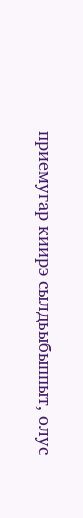приемугар киирэ сылдьыбыппыт, олус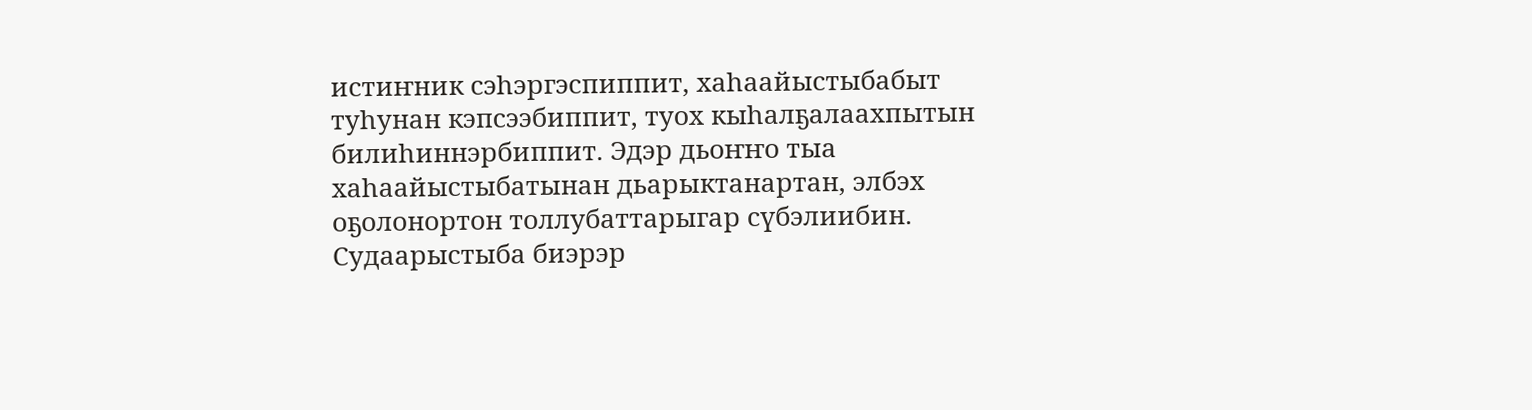истиҥник сэһэргэспиппит, хаһаайыстыбабыт туһунан кэпсээбиппит, туох кыһалҕалаахпытын билиһиннэрбиппит. Эдэр дьоҥҥо тыа хаһаайыстыбатынан дьарыктанартан, элбэх оҕолонортон толлубаттарыгар сүбэлиибин. Судаарыстыба биэрэр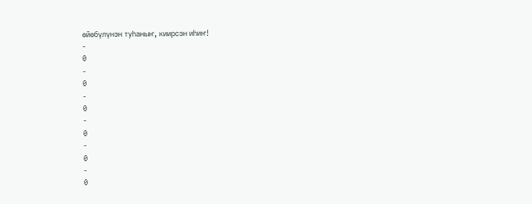өйөбүлүнэн туһаныҥ, киирсэн иһиҥ!
-
0
-
0
-
0
-
0
-
0
-
0